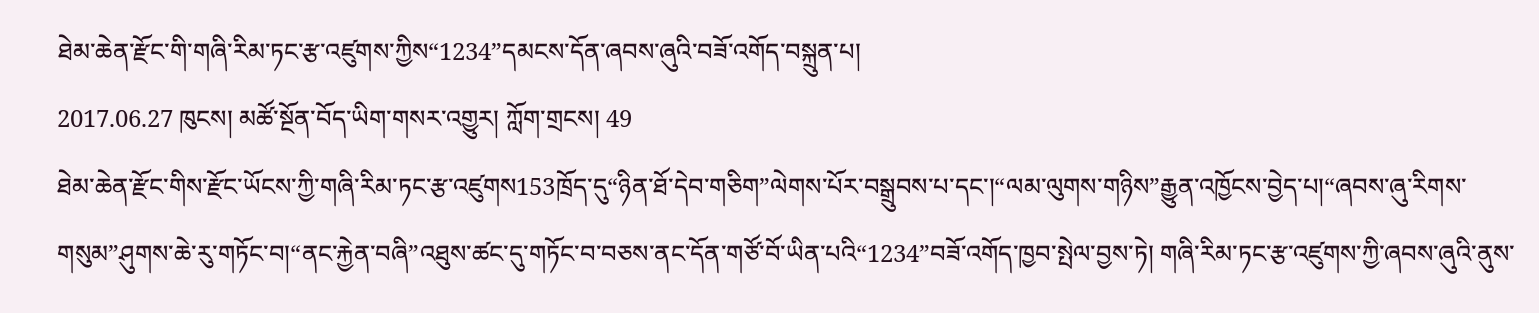ཐེམ་ཆེན་རྫོང་གི་གཞི་རིམ་ཏང་རྩ་འཛུགས་ཀྱིས“1234”དམངས་དོན་ཞབས་ཞུའི་བཟོ་འགོད་བསྐྲུན་པ།
2017.06.27 ཁུངས། མཚོ་སྔོན་བོད་ཡིག་གསར་འགྱུར། ཀློག་གྲངས། 49
ཐེམ་ཆེན་རྫོང་གིས་རྫོང་ཡོངས་ཀྱི་གཞི་རིམ་ཏང་རྩ་འཛུགས153ཁྲོད་དུ“ཉིན་ཐོ་དེབ་གཅིག”ལེགས་པོར་བསྒྲུབས་པ་དང་།“ལམ་ལུགས་གཉིས”རྒྱུན་འཁྱོངས་བྱེད་པ།“ཞབས་ཞུ་རིགས་གསུམ”ཤུགས་ཆེ་རུ་གཏོང་བ།“ནང་རྐྱེན་བཞི”འཐུས་ཚང་དུ་གཏོང་བ་བཅས་ནང་དོན་གཙོ་བོ་ཡིན་པའི“1234”བཟོ་འགོད་ཁྱབ་སྤེལ་བྱས་ཏེ། གཞི་རིམ་ཏང་རྩ་འཛུགས་ཀྱི་ཞབས་ཞུའི་ནུས་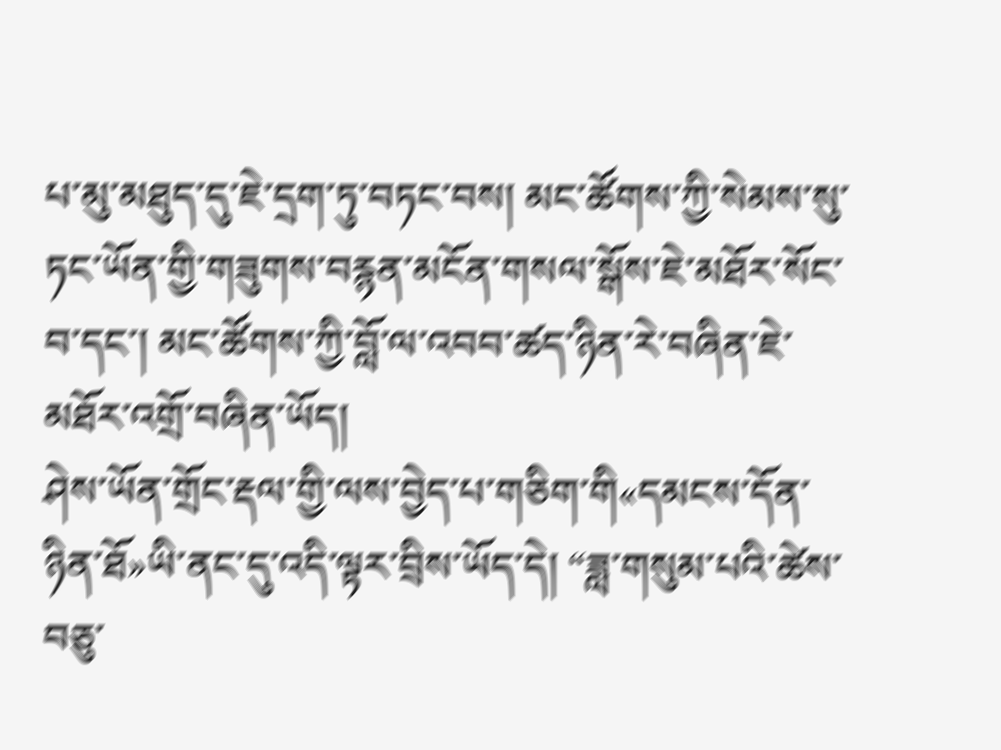པ་མུ་མཐུད་དུ་ཇེ་དྲག་ཏུ་བཏང་བས། མང་ཚོགས་ཀྱི་སེམས་སུ་ཏང་ཡོན་གྱི་གཟུགས་བརྙན་མངོན་གསལ་སྒོས་ཇེ་མཐོར་སོང་བ་དང་། མང་ཚོགས་ཀྱི་བློ་ལ་འབབ་ཚད་ཉིན་རེ་བཞིན་ཇེ་མཐོར་འགྲོ་བཞིན་ཡོད།
ཤེས་ཡོན་གྲོང་རྡལ་གྱི་ལས་བྱེད་པ་གཅིག་གི«དམངས་དོན་ཉིན་ཐོ»ཡི་ནང་དུ་འདི་ལྟར་བྲིས་ཡོད་དེ། “ཟླ་གསུམ་པའི་ཚེས་བཅུ་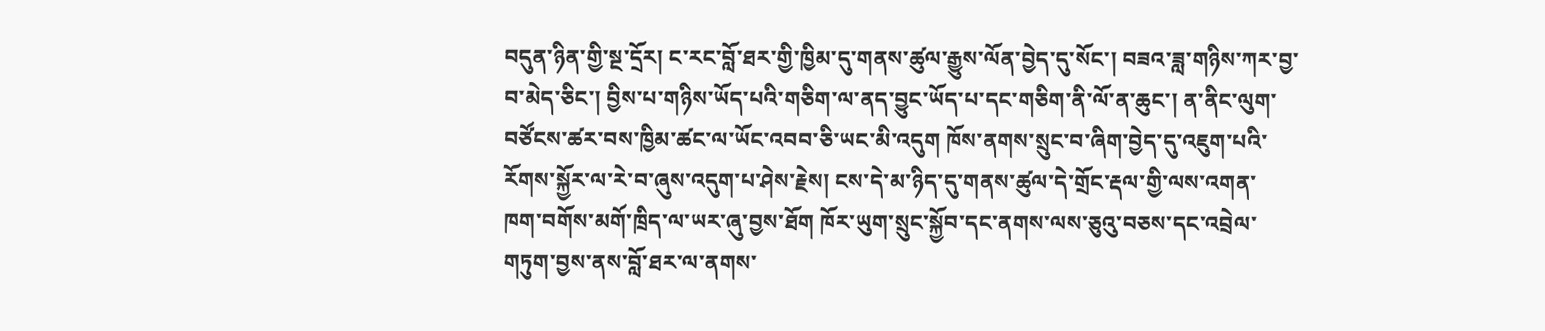བདུན་ཉིན་གྱི་སྔ་དྲོར། ང་རང་བློ་ཐར་གྱི་ཁྱིམ་དུ་གནས་ཚུལ་རྒྱུས་ལོན་བྱེད་དུ་སོང་། བཟའ་ཟླ་གཉིས་ཀར་བྱ་བ་མེད་ཅིང་། བྱིས་པ་གཉིས་ཡོད་པའི་གཅིག་ལ་ནད་བྱུང་ཡོད་པ་དང་གཅིག་ནི་ལོ་ན་ཆུང་། ན་ནིང་ལུག་བཙོངས་ཚར་བས་ཁྱིམ་ཚང་ལ་ཡོང་འབབ་ཅི་ཡང་མི་འདུག ཁོས་ནགས་སྲུང་བ་ཞིག་བྱེད་དུ་འཇུག་པའི་རོགས་སྐྱོར་ལ་རེ་བ་ཞུས་འདུག་པ་ཤེས་རྗེས། ངས་དེ་མ་ཉིད་དུ་གནས་ཚུལ་དེ་གྲོང་རྡལ་གྱི་ལས་འགན་ཁག་བགོས་མགོ་ཁྲིད་ལ་ཡར་ཞུ་བྱས་ཐོག ཁོར་ཡུག་སྲུང་སྐྱོབ་དང་ནགས་ལས་ཅུའུ་བཅས་དང་འབྲེལ་གཏུག་བྱས་ནས་བློ་ཐར་ལ་ནགས་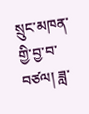སྲུང་མཁན་གྱི་བྱ་བ་བཙལ། ཟླ་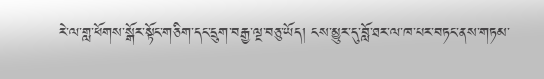རེ་ལ་གླ་ཕོགས་སྒོར་སྟོང་གཅིག་དང་དྲུག་བརྒྱ་ལྔ་བཅུ་ཡོད། ངས་མྱུར་དུ་བློ་ཐར་ལ་ཁ་པར་བཏང་ནས་གཏམ་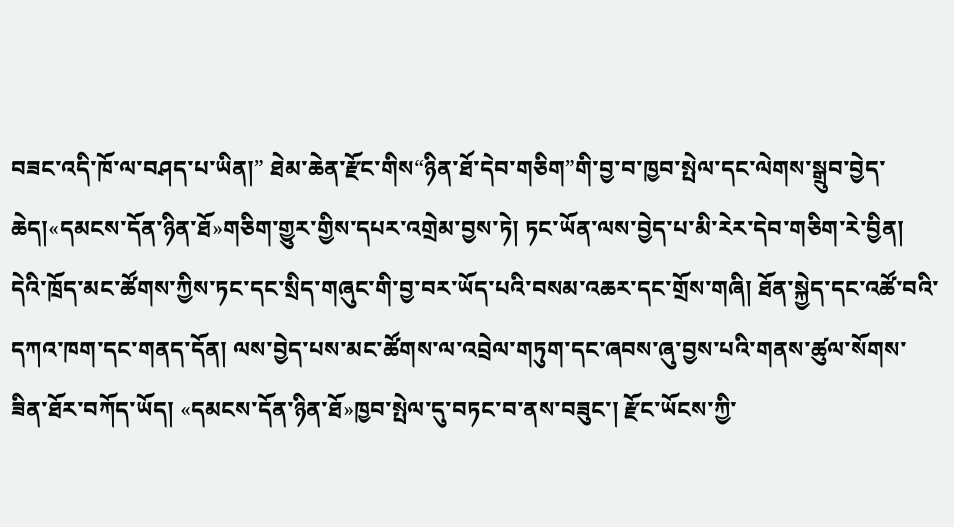བཟང་འདི་ཁོ་ལ་བཤད་པ་ཡིན།” ཐེམ་ཆེན་རྫོང་གིས“ཉིན་ཐོ་དེབ་གཅིག”གི་བྱ་བ་ཁྱབ་སྤེལ་དང་ལེགས་སྒྲུབ་བྱེད་ཆེད།«དམངས་དོན་ཉིན་ཐོ»གཅིག་གྱུར་གྱིས་དཔར་འགྲེམ་བྱས་ཏེ། ཏང་ཡོན་ལས་བྱེད་པ་མི་རེར་དེབ་གཅིག་རེ་བྱིན། དེའི་ཁྲོད་མང་ཚོགས་ཀྱིས་ཏང་དང་སྲིད་གཞུང་གི་བྱ་བར་ཡོད་པའི་བསམ་འཆར་དང་གྲོས་གཞི། ཐོན་སྐྱེད་དང་འཚོ་བའི་དཀའ་ཁག་དང་གནད་དོན། ལས་བྱེད་པས་མང་ཚོགས་ལ་འབྲེལ་གཏུག་དང་ཞབས་ཞུ་བྱས་པའི་གནས་ཚུལ་སོགས་ཟིན་ཐོར་བཀོད་ཡོད། «དམངས་དོན་ཉིན་ཐོ»ཁྱབ་སྤེལ་དུ་བཏང་བ་ནས་བཟུང་། རྫོང་ཡོངས་ཀྱི་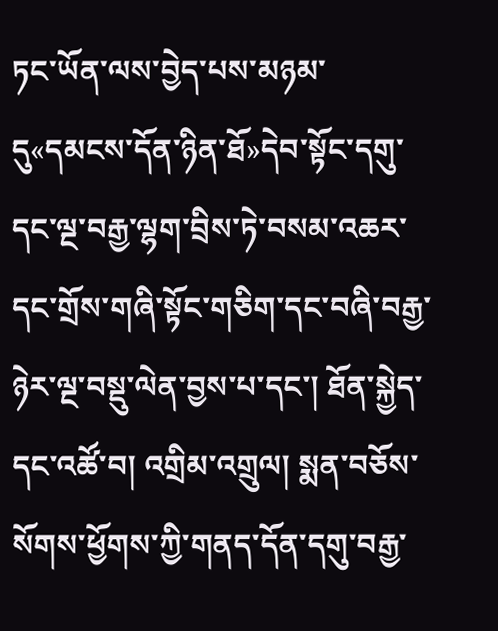ཏང་ཡོན་ལས་བྱེད་པས་མཉམ་དུ«དམངས་དོན་ཉིན་ཐོ»དེབ་སྟོང་དགུ་དང་ལྔ་བརྒྱ་ལྷག་བྲིས་ཏེ་བསམ་འཆར་དང་གྲོས་གཞི་སྟོང་གཅིག་དང་བཞི་བརྒྱ་ཉེར་ལྔ་བསྡུ་ལེན་བྱས་པ་དང་། ཐོན་སྐྱེད་དང་འཚོ་བ། འགྲིམ་འགྲུལ། སྨན་བཅོས་སོགས་ཕྱོགས་ཀྱི་གནད་དོན་དགུ་བརྒྱ་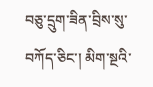བཅུ་དྲུག་ཟིན་བྲིས་སུ་བཀོད་ཅིང་། མིག་སྔའི་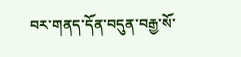བར་གནད་དོན་བདུན་བརྒྱ་སོ་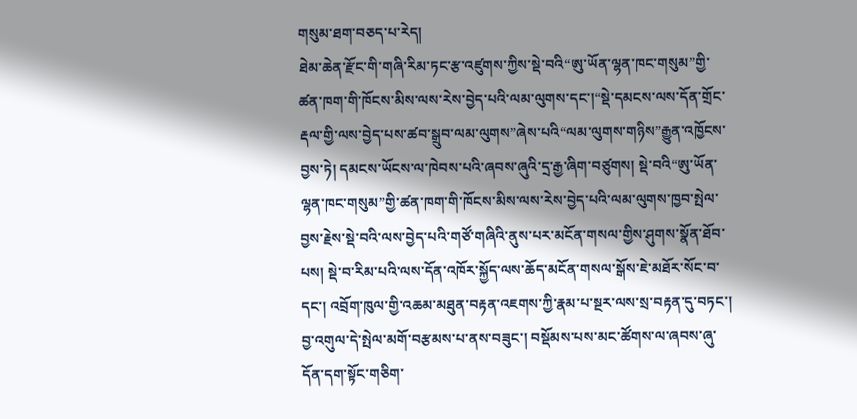གསུམ་ཐག་བཅད་པ་རེད།
ཐེམ་ཆེན་རྫོང་གི་གཞི་རིམ་ཏང་རྩ་འཛུགས་ཀྱིས་སྡེ་བའི“ཨུ་ཡོན་ལྷན་ཁང་གསུམ”གྱི་ཚན་ཁག་གི་ཁོངས་མིས་ལས་རེས་བྱེད་པའི་ལམ་ལུགས་དང་།“སྡེ་དམངས་ལས་དོན་གྲོང་རྡལ་གྱི་ལས་བྱེད་པས་ཚབ་སྒྲུབ་ལམ་ལུགས”ཞེས་པའི“ལམ་ལུགས་གཉིས”རྒྱུན་འཁྱོངས་བྱས་ཏེ། དམངས་ཡོངས་ལ་ཁེབས་པའི་ཞབས་ཞུའི་དྲ་རྒྱ་ཞིག་བཙུགས། སྡེ་བའི“ཨུ་ཡོན་ལྷན་ཁང་གསུམ”གྱི་ཚན་ཁག་གི་ཁོངས་མིས་ལས་རེས་བྱེད་པའི་ལམ་ལུགས་ཁྱབ་སྤེལ་བྱས་རྗེས་སྡེ་བའི་ལས་བྱེད་པའི་གཙོ་གཞིའི་ནུས་པར་མངོན་གསལ་གྱིས་ཤུགས་སྣོན་ཐོབ་པས། སྡེ་བ་རིམ་པའི་ལས་དོན་འཁོར་སྐྱོད་ལས་ཆོད་མངོན་གསལ་སྒོས་ཇེ་མཐོར་སོང་བ་དང་། འབྲོག་ཁུལ་གྱི་འཆམ་མཐུན་བརྟན་འཇགས་ཀྱི་རྣམ་པ་སྔར་ལས་སྲ་བརྟན་དུ་བཏང་། བྱ་འགུལ་དེ་སྤེལ་མགོ་བརྩམས་པ་ནས་བཟུང་། བསྡོམས་པས་མང་ཚོགས་ལ་ཞབས་ཞུ་དོན་དག་སྟོང་གཅིག་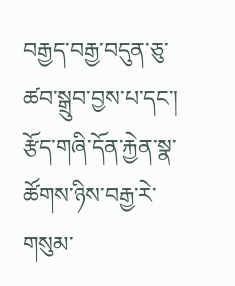བརྒྱད་བརྒྱ་བདུན་ཅུ་ཚབ་སྒྲུབ་བྱས་པ་དང་། རྩོད་གཞི་དོན་རྐྱེན་སྣ་ཚོགས་ཉིས་བརྒྱ་རེ་གསུམ་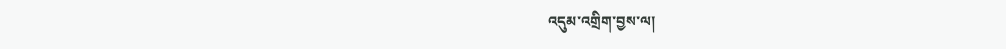འདུམ་འགྲིག་བྱས་ལ།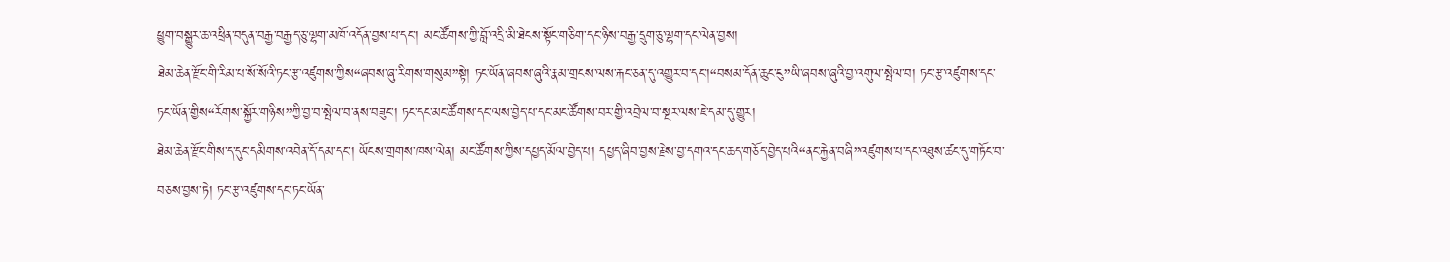ཕྱུག་བསྒྱུར་ཆ་འཕྲིན་བདུན་བརྒྱ་བརྒྱད་ཅུ་ལྷག་མཁོ་འདོན་བྱས་པ་དང་། མང་ཚོགས་ཀྱི་བློ་འདྲི་མི་ཐེངས་སྟོང་གཅིག་དང་ཉིས་བརྒྱ་དྲུག་ཅུ་ལྷག་དང་ལེན་བྱས།
ཐེམ་ཆེན་རྫོང་གི་རིམ་པ་སོ་སོའི་ཏང་རྩ་འཛུགས་ཀྱིས“ཞབས་ཞུ་རིགས་གསུམ”སྟེ། ཏང་ཡོན་ཞབས་ཞུའི་རྣམ་གྲངས་ལས་རྐང་ཅན་དུ་འགྱུར་བ་དང་།“བསམ་དོན་ཆུང་ངུ”ཡི་ཞབས་ཞུའི་བྱ་འགུལ་སྤེལ་བ། ཏང་རྩ་འཛུགས་དང་ཏང་ཡོན་གྱིས“རོགས་སྐྱོར་གཉིས”ཀྱི་བྱ་བ་སྤེལ་བ་ནས་བཟུང་། ཏང་དང་མང་ཚོགས་དང་ལས་བྱེད་པ་དང་མང་ཚོགས་བར་གྱི་འབྲེལ་བ་སྔར་ལས་ཇེ་དམ་དུ་གྱུར།
ཐེམ་ཆེན་རྫོང་གིས་ད་དུང་དམིགས་འབེན་དོ་དམ་དང་། ཡོངས་གྲགས་ཁས་ལེན། མང་ཚོགས་ཀྱིས་དཔྱད་མོལ་བྱེད་པ། དཔྱད་ཞིབ་བྱས་རྗེས་བྱ་དགའ་དང་ཆད་གཅོད་བྱེད་པའི“ནང་རྐྱེན་བཞི”འཛུགས་པ་དང་འཐུས་ཚང་དུ་གཏོང་བ་བཅས་བྱས་ཏེ། ཏང་རྩ་འཛུགས་དང་ཏང་ཡོན་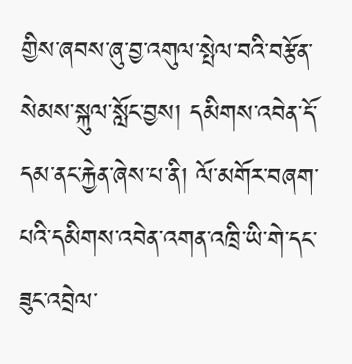གྱིས་ཞབས་ཞུ་བྱ་འགུལ་སྤེལ་བའི་བརྩོན་སེམས་སྐུལ་སློང་བྱས། དམིགས་འབེན་དོ་དམ་ནང་རྐྱེན་ཞེས་པ་ནི། ལོ་མགོར་བཞག་པའི་དམིགས་འབེན་འགན་འཁྲི་ཡི་གེ་དང་ཟུང་འབྲེལ་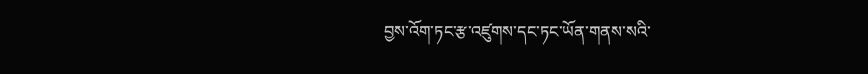བྱས་འོག་ཏང་རྩ་འཛུགས་དང་ཏང་ཡོན་གནས་སའི་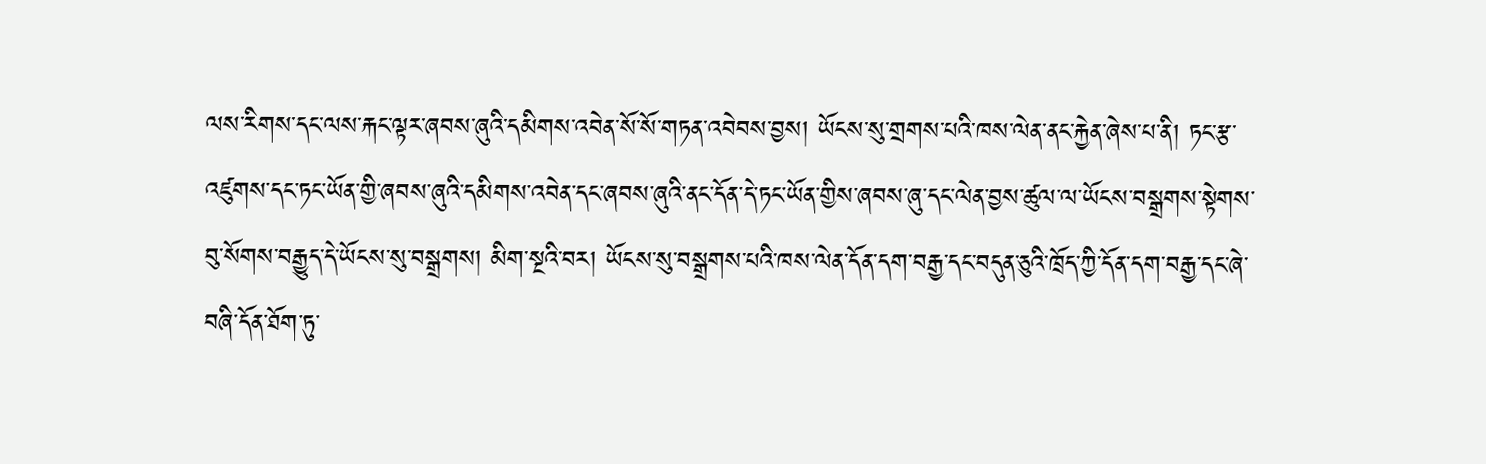ལས་རིགས་དང་ལས་རྐང་ལྟར་ཞབས་ཞུའི་དམིགས་འབེན་སོ་སོ་གཏན་འབེབས་བྱས། ཡོངས་སུ་གྲགས་པའི་ཁས་ལེན་ནང་རྐྱེན་ཞེས་པ་ནི། ཏང་རྩ་འཛུགས་དང་ཏང་ཡོན་གྱི་ཞབས་ཞུའི་དམིགས་འབེན་དང་ཞབས་ཞུའི་ནང་དོན་དེ་ཏང་ཡོན་གྱིས་ཞབས་ཞུ་དང་ལེན་བྱས་ཚུལ་ལ་ཡོངས་བསྒྲགས་སྟེགས་བུ་སོགས་བརྒྱུད་དེ་ཡོངས་སུ་བསྒྲགས། མིག་སྔའི་བར། ཡོངས་སུ་བསྒྲགས་པའི་ཁས་ལེན་དོན་དག་བརྒྱ་དང་བདུན་ཅུའི་ཁྲོད་ཀྱི་དོན་དག་བརྒྱ་དང་ཞེ་བཞི་དོན་ཐོག་ཏུ་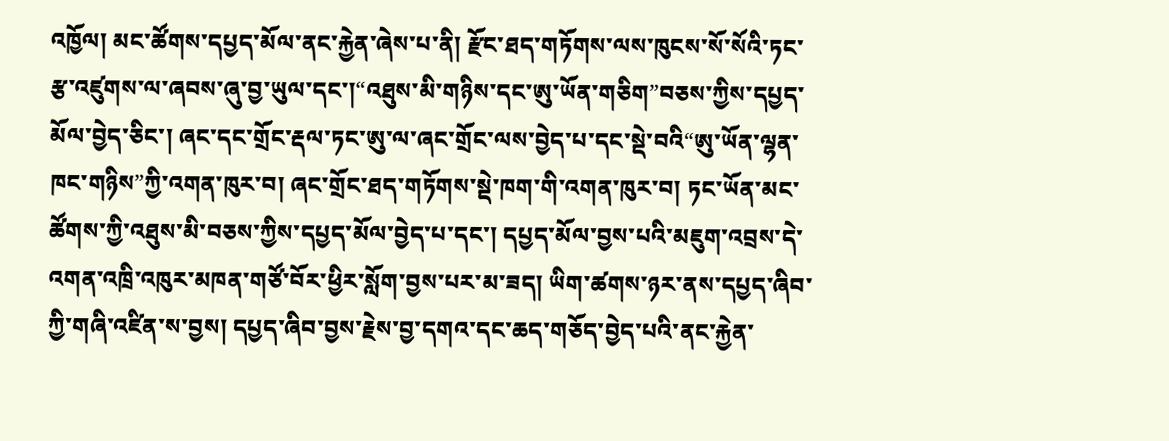འཁྱོལ། མང་ཚོགས་དཔྱད་མོལ་ནང་རྐྱེན་ཞེས་པ་ནི། རྫོང་ཐད་གཏོགས་ལས་ཁུངས་སོ་སོའི་ཏང་རྩ་འཛུགས་ལ་ཞབས་ཞུ་བྱ་ཡུལ་དང་།“འཐུས་མི་གཉིས་དང་ཨུ་ཡོན་གཅིག”བཅས་ཀྱིས་དཔྱད་མོལ་བྱེད་ཅིང་། ཞང་དང་གྲོང་རྡལ་ཏང་ཨུ་ལ་ཞང་གྲོང་ལས་བྱེད་པ་དང་སྡེ་བའི“ཨུ་ཡོན་ལྷན་ཁང་གཉིས”ཀྱི་འགན་ཁུར་བ། ཞང་གྲོང་ཐད་གཏོགས་སྡེ་ཁག་གི་འགན་ཁུར་བ། ཏང་ཡོན་མང་ཚོགས་ཀྱི་འཐུས་མི་བཅས་ཀྱིས་དཔྱད་མོལ་བྱེད་པ་དང་། དཔྱད་མོལ་བྱས་པའི་མཇུག་འབྲས་དེ་འགན་འཁྲི་འཁུར་མཁན་གཙོ་བོར་ཕྱིར་སློག་བྱས་པར་མ་ཟད། ཡིག་ཚགས་ཉར་ནས་དཔྱད་ཞིབ་ཀྱི་གཞི་འཛིན་ས་བྱས། དཔྱད་ཞིབ་བྱས་རྗེས་བྱ་དགའ་དང་ཆད་གཅོད་བྱེད་པའི་ནང་རྐྱེན་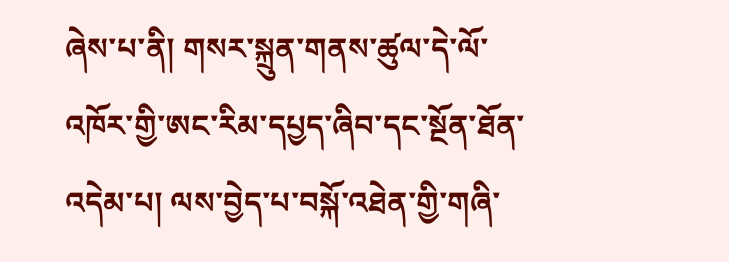ཞེས་པ་ནི། གསར་སྐྲུན་གནས་ཚུལ་དེ་ལོ་འཁོར་གྱི་ཨང་རིམ་དཔྱད་ཞིབ་དང་སྔོན་ཐོན་འདེམ་པ། ལས་བྱེད་པ་བསྐོ་འཐེན་གྱི་གཞི་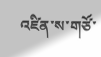འཛིན་ས་གཙོ་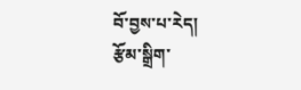བོ་བྱས་པ་རེད།
རྩོམ་སྒྲིག་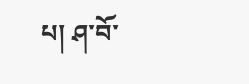པ། ཤ་བོ་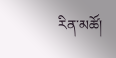རིན་མཚོ།